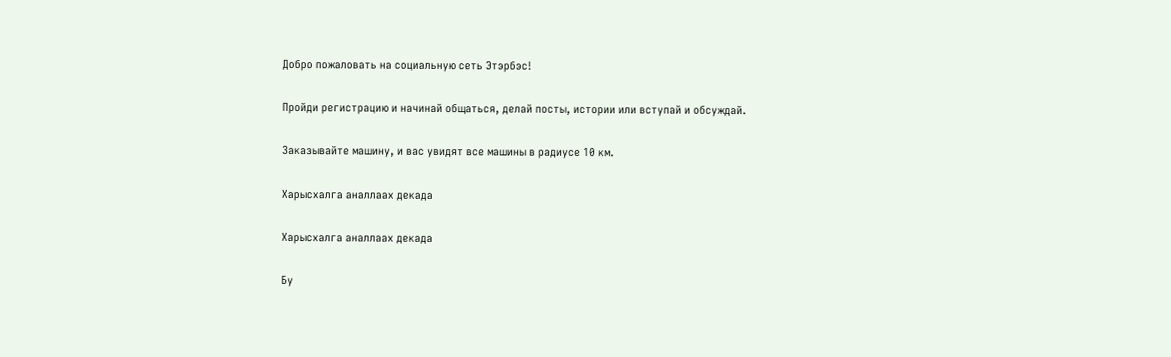Добро пожаловать на социальную сеть Этэрбэс!

Пройди регистрацию и начинай общаться, делай посты, истории или вступай и обсуждай.

Заказывайте машину, и вас увидят все машины в радиусе 10 км.

Харысхалга аналлаах декада

Харысхалга аналлаах декада

Бу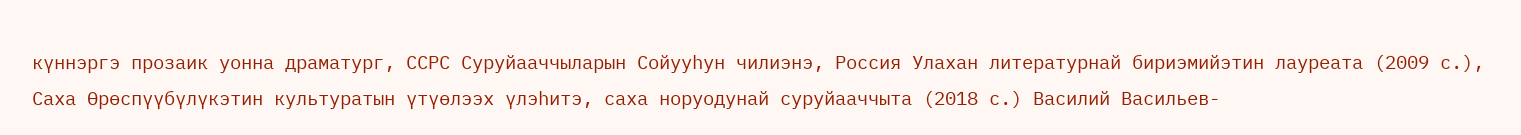күннэргэ прозаик уонна драматург, ССРС Суруйааччыларын Сойууһун чилиэнэ, Россия Улахан литературнай бириэмийэтин лауреата (2009 с.), Саха Өрөспүүбүлүкэтин культуратын үтүөлээх үлэһитэ, саха норуодунай суруйааччыта (2018 с.) Василий Васильев-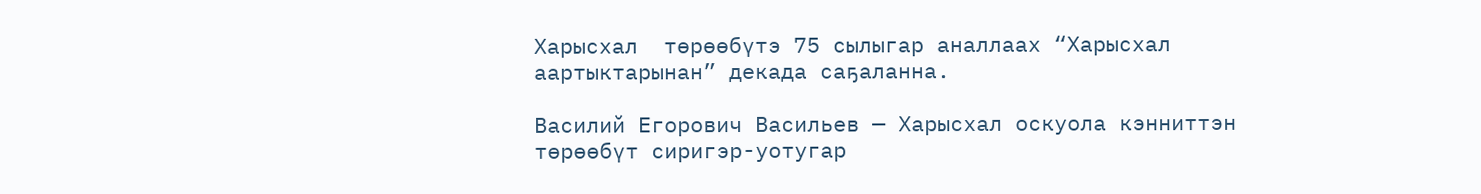Харысхал  төрөөбүтэ 75 сылыгар аналлаах “Харысхал аартыктарынан” декада саҕаланна.

Василий Егорович Васильев — Харысхал оскуола кэнниттэн төрөөбүт сиригэр-уотугар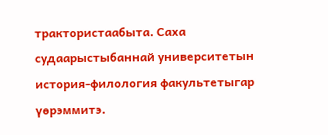трактористаабыта. Саха судаарыстыбаннай университетын история-филология факультетыгар үөрэммитэ.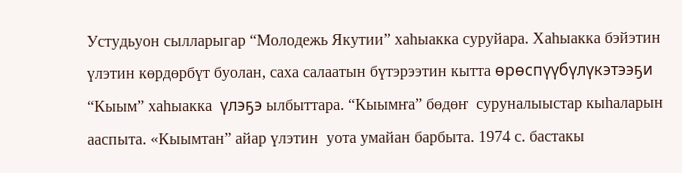Устудьуон сылларыгар “Молодежь Якутии” хаһыакка суруйара. Хаһыакка бэйэтин үлэтин көрдөрбүт буолан, саха салаатын бүтэрээтин кытта өрөспүүбүлүкэтээҕи  “Кыым” хаһыакка  үлэҕэ ылбыттара. “Кыымҥа” бөдөҥ  суруналыыстар кыһаларын ааспыта. «Кыымтан” айар үлэтин  уота умайан барбыта. 1974 с. бастакы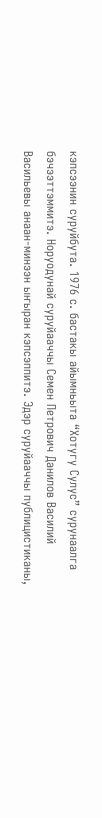кэпсээнин суруйбута. 1976 с. бастакы айымньыта “Хотугу Сулус” сурунаалга бэчээттэммитэ. Норуодунай суруйааччы Семен Петрович Данилов Василий Васильевы анаан-минээн ыҥыран кэпсэппитэ. Эдэр суруйааччы публицистиканы,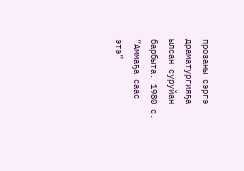прозаны сэргэ драматургияҕа ылсан суруйан барбыта. 1980 с. “Аммаҕа саас этэ”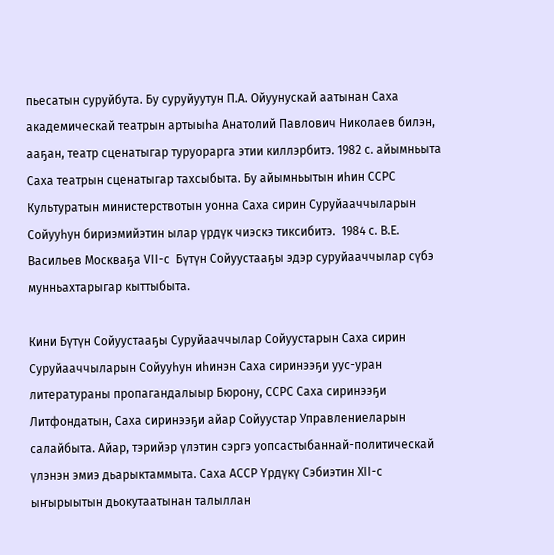пьесатын суруйбута. Бу суруйуутун П.А. Ойуунускай аатынан Саха академическай театрын артыыһа Анатолий Павлович Николаев билэн, ааҕан, театр сценатыгар туруорарга этии киллэрбитэ. 1982 с. айымньыта Саха театрын сценатыгар тахсыбыта. Бу айымньытын иһин ССРС Культуратын министерствотын уонна Саха сирин Суруйааччыларын Сойууһун бириэмийэтин ылар үрдүк чиэскэ тиксибитэ.  1984 с. В.Е. Васильев Москваҕа VII-с  Бүтүн Сойуустааҕы эдэр суруйааччылар сүбэ мунньахтарыгар кыттыбыта.

Кини Бүтүн Сойуустааҕы Суруйааччылар Сойуустарын Саха сирин Суруйааччыларын Сойууһун иһинэн Саха сиринээҕи уус-уран литератураны пропагандалыыр Бюрону, ССРС Саха сиринээҕи Литфондатын, Саха сиринээҕи айар Сойуустар Управлениеларын салайбыта. Айар, тэрийэр үлэтин сэргэ уопсастыбаннай-политическай үлэнэн эмиэ дьарыктаммыта. Саха АССР Үрдүкү Сэбиэтин XII-c ыҥырыытын дьокутаатынан талыллан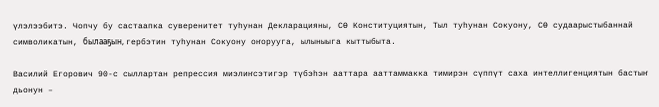үлэлээбитэ. Чопчу бу састаапка суверенитет туһунан Декларацияны, СӨ Конституциятын, Тыл туһунан Сокуону, СӨ судаарыстыбаннай символикатын, былааҕын, гербэтин туһунан Сокуону оҥорууга, ылыныыга кыттыбыта.

Василий Егорович 90-с сыллартан репрессия миэлиҥсэтигэр түбэһэн ааттара ааттаммакка тимирэн сүппүт саха интеллигенциятын бастыҥ дьонун –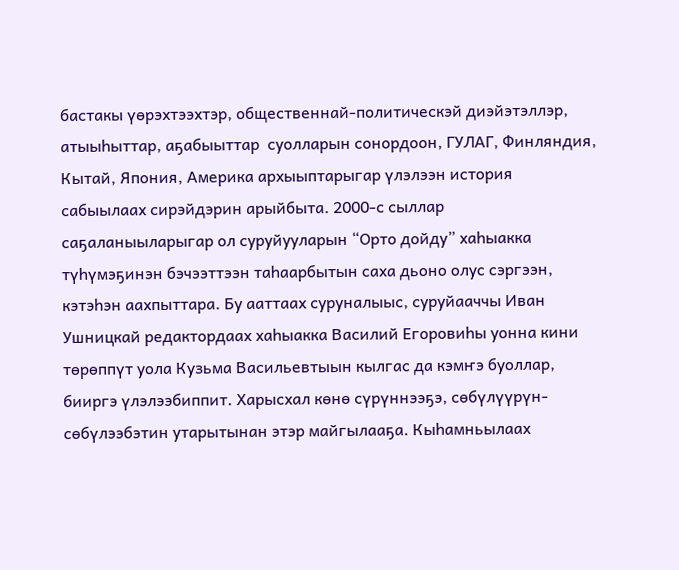бастакы үөрэхтээхтэр, общественнай-политическэй диэйэтэллэр,  атыыһыттар, аҕабыыттар  суолларын сонордоон, ГУЛАГ, Финляндия, Кытай, Япония, Америка архыыптарыгар үлэлээн история сабыылаах сирэйдэрин арыйбыта. 2000-с сыллар саҕаланыыларыгар ол суруйууларын “Орто дойду” хаһыакка түһүмэҕинэн бэчээттээн таһаарбытын саха дьоно олус сэргээн, кэтэһэн аахпыттара. Бу ааттаах суруналыыс, суруйааччы Иван Ушницкай редактордаах хаһыакка Василий Егоровиһы уонна кини төрөппүт уола Кузьма Васильевтыын кылгас да кэмҥэ буоллар, бииргэ үлэлээбиппит. Харысхал көнө сүрүннээҕэ, сөбүлүүрүн-сөбүлээбэтин утарытынан этэр майгылааҕа. Кыһамньылаах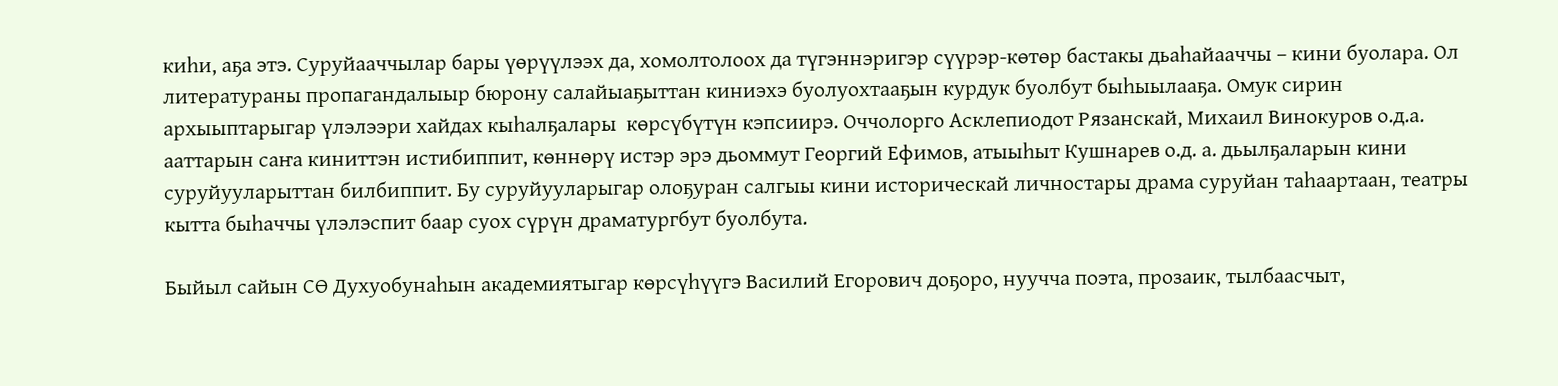киһи, аҕа этэ. Суруйааччылар бары үөрүүлээх да, хомолтолоох да түгэннэригэр сүүрэр-көтөр бастакы дьаһайааччы – кини буолара. Ол литератураны пропагандалыыр бюрону салайыаҕыттан киниэхэ буолуохтааҕын курдук буолбут быһыылааҕа. Омук сирин архыыптарыгар үлэлээри хайдах кыһалҕалары  көрсүбүтүн кэпсиирэ. Оччолорго Асклепиодот Рязанскай, Михаил Винокуров о.д.а. ааттарын саҥа киниттэн истибиппит, көннөрү истэр эрэ дьоммут Георгий Ефимов, атыыһыт Кушнарев о.д. а. дьылҕаларын кини суруйууларыттан билбиппит. Бу суруйууларыгар олоҕуран салгыы кини историческай личностары драма суруйан таһаартаан, театры кытта быһаччы үлэлэспит баар суох сүрүн драматургбут буолбута.

Быйыл сайын СӨ Духуобунаһын академиятыгар көрсүһүүгэ Василий Егорович доҕоро, нуучча поэта, прозаик, тылбаасчыт,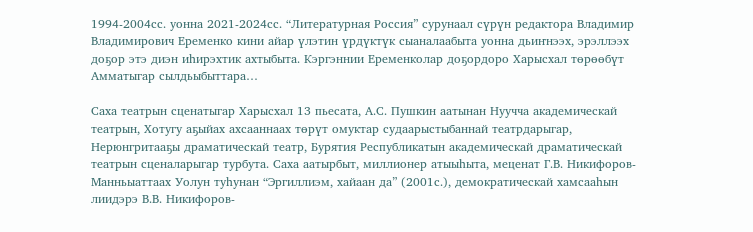1994-2004сс. уонна 2021-2024сс. “Литературная Россия” сурунаал сүрүн редактора Владимир Владимирович Еременко кини айар үлэтин үрдүктүк сыаналаабыта уонна дьиҥнээх, эрэллээх доҕор этэ диэн иһирэхтик ахтыбыта. Кэргэннии Еременколар доҕордоро Харысхал төрөөбүт Амматыгар сылдьыбыттара…

Саха театрын сценатыгар Харысхал 13 пьесата, А.С. Пушкин аатынан Нуучча академическай театрын, Хотугу аҕыйах ахсааннаах төрүт омуктар судаарыстыбаннай театрдарыгар, Нерюнгритааҕы драматическай театр, Бурятия Республикатын академическай драматическай театрын сценаларыгар турбута. Саха аатырбыт, миллионер атыыһыта, меценат Г.В. Никифоров-Манньыаттаах Уолун туһунан “Эргиллиэм, хайаан да” (2001с.), демократическай хамсааһын лиидэрэ В.В. Никифоров-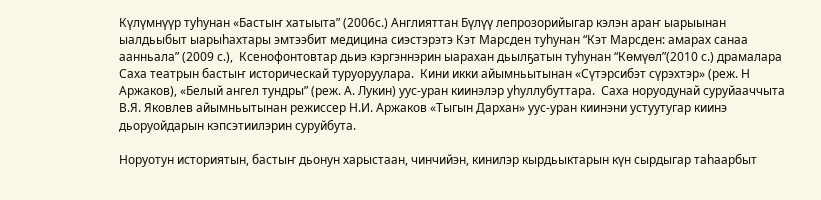Күлүмнүүр туһунан «Бастыҥ хатыыта” (2006с.) Англияттан Бүлүү лепрозорийыгар кэлэн араҥ ыарыынан ыалдьыбыт ыарыһахтары эмтээбит медицина сиэстэрэтэ Кэт Марсден туһунан “Кэт Марсден: амарах санаа аанньала” (2009 с.),  Ксенофонтовтар дьиэ кэргэннэрин ыарахан дьылҕатын туһунан “Көмүөл”(2010 с.) драмалара Саха театрын бастыҥ историческай туруоруулара.  Кини икки айымньытынан «Сүтэрсибэт сүрэхтэр» (реж. Н Аржаков), «Белый ангел тундры” (реж. А. Лукин) уус-уран киинэлэр уһуллубуттара.  Саха норуодунай суруйааччыта В.Я. Яковлев айымньытынан режиссер Н.И. Аржаков «Тыгын Дархан» уус-уран киинэни устуутугар киинэ дьоруойдарын кэпсэтиилэрин суруйбута.

Норуотун историятын, бастыҥ дьонун харыстаан, чинчийэн, кинилэр кырдьыктарын күн сырдыгар таһаарбыт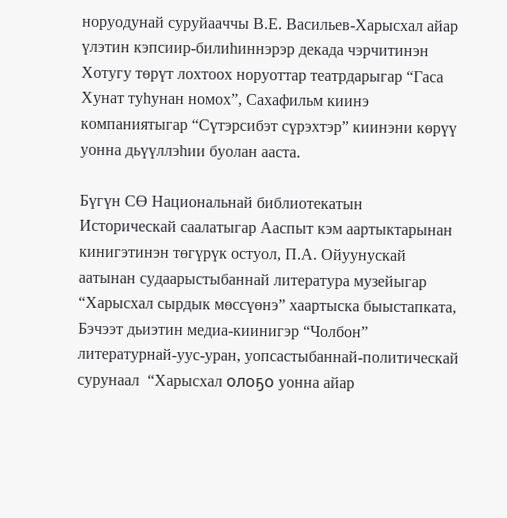норуодунай суруйааччы В.Е. Васильев-Харысхал айар үлэтин кэпсиир-билиһиннэрэр декада чэрчитинэн  Хотугу төрүт лохтоох норуоттар театрдарыгар “Гаса Хунат туһунан номох”, Сахафильм киинэ компаниятыгар “Сүтэрсибэт сүрэхтэр” киинэни көрүү уонна дьүүллэһии буолан ааста.

Бүгүн СӨ Национальнай библиотекатын Историческай саалатыгар Ааспыт кэм аартыктарынан кинигэтинэн төгүрүк остуол, П.А. Ойуунускай аатынан судаарыстыбаннай литература музейыгар “Харысхал сырдык мөссүөнэ” хаартыска быыстапката, Бэчээт дьиэтин медиа-киинигэр “Чолбон” литературнай-уус-уран, уопсастыбаннай-политическай сурунаал  “Харысхал олоҕо уонна айар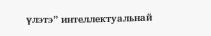үлэтэ” интеллектуальнай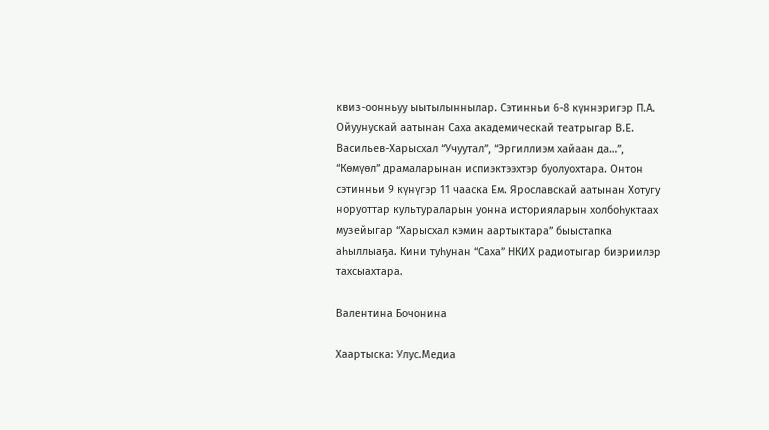квиз-оонньуу ыытылыннылар. Сэтинньи 6-8 күннэригэр П.А. Ойуунускай аатынан Саха академическай театрыгар В.Е. Васильев-Харысхал “Учуутал”, “Эргиллиэм хайаан да…”, “Көмүөл” драмаларынан испиэктээхтэр буолуохтара. Онтон сэтинньи 9 күнүгэр 11 чааска Ем. Ярославскай аатынан Хотугу норуоттар культураларын уонна историяларын холбоһуктаах музейыгар “Харысхал кэмин аартыктара” быыстапка аһыллыаҕа. Кини туһунан “Саха” НКИХ радиотыгар биэриилэр тахсыахтара.

Валентина Бочонина

Хаартыска: Улус.Медиа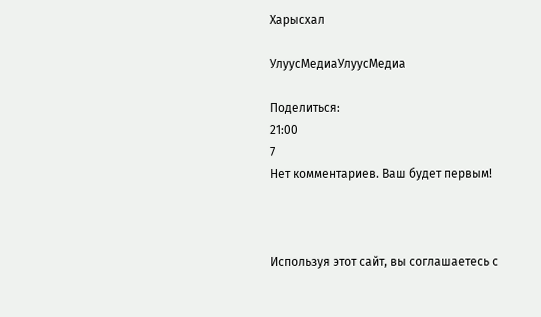Харысхал

УлуусМедиаУлуусМедиа

Поделиться:
21:00
7
Нет комментариев. Ваш будет первым!



Используя этот сайт, вы соглашаетесь с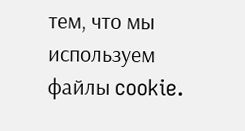тем, что мы используем файлы cookie.